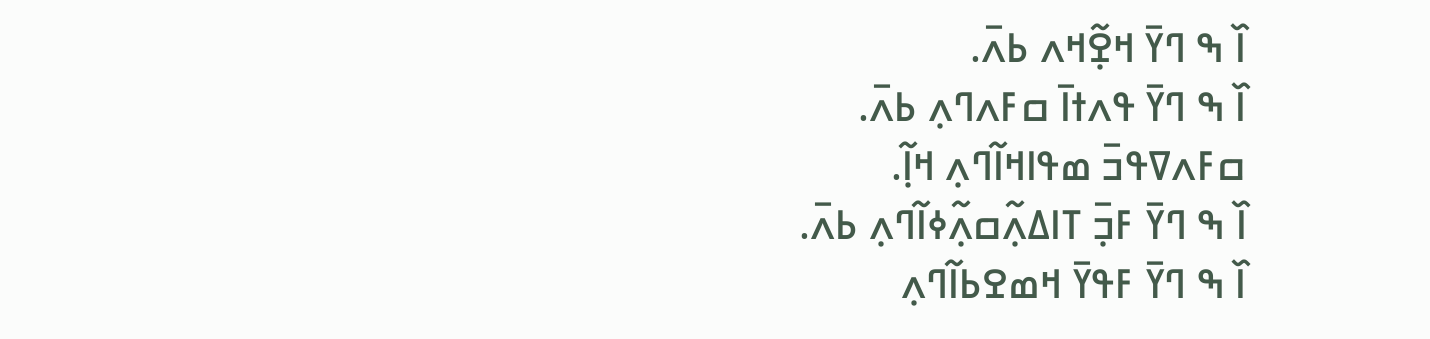ߊ߰ ߒ ߣߌ߫ ߞߐ߲߬ߞߍ ߕߍ߫.
ߊ߰ ߒ ߣߌ߫ ߟߍߙߊ߫ ߛߓߍߣߍ߲ ߕߍ߫.
ߛߓߍߜߟߏ߫ ߘߟߊߞߊ߬ߣߍ߲ ߞߊ߲߬.
ߊ߰ ߒ ߣߌ߫ ߓߏ߲߫ ߠߊߡߍ߲߬ߛߍ߲߬ߦߊ߬ߣߍ߲ ߕߍ߫.
ߊ߰ ߒ ߣߌ߫ ߓߟߌ߫ ߞߘߐߕߊ߬ߣߍ߲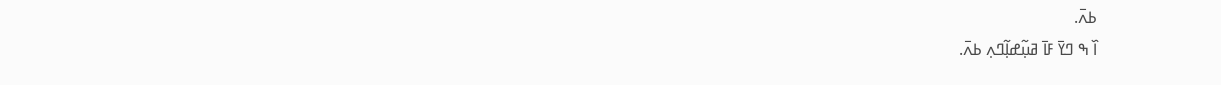ߕߍ߫.
ߊ߰ ߒ ߣߌ߫ ߓߊ߫ ߥߎ߲߬ߝߊ߲߬ߣߍ߲ ߕߍ߫.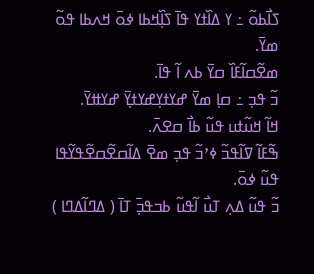ߖߊ߯ߕߋ߬ ߸ ߌ ߡߊ߰ߙߌ ߟߊ߫ ߖߊ߲߰ߞߕߊ ߦߋ߫ ߞߍߕߊ ߟߋ߬ ߘߌ߫.
ߘߐ߬ߛߊ߬ߓߊ߰ ߛߌ߫ ߕߍ ߊ߬ ߟߊ߫.
ߏ߬ ߟߏ߲ ߸ ߛߊ߲ ߘߌ߫ ߝߌߙߌ߲ߝߌߙߌ߲߫ ߝߌߚߌ߫.
ߞߊ߬ ߞߎ߬ߙߎ ߟߎ߬ ߕߊ߯ ߛߐߍ߫.
ߒ߬ߓߊ߬ ߜߊ߬ߟߏ߬ ߦߴߏ߬ ߟߏ߲ ߘߐ߫ ߡߊ߬ߛߐ߬ߛߐ߬ߟߌ߬ߟߊ ߟߎ߬ ߦߋ߫.
ߏ߬ ߟߎ߬ ߡߍ߲ ߠߎ߯ ߊ߬ߟߎ߬ ߕߏߟߏ߲߫ ߠߊ߫ ( ߡߣߊ߬ߡߣߊ )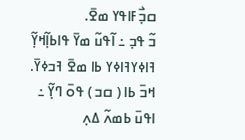ߛߏ߲߯ߓߊߟߌ ߘߐ߫.
ߏ߬ ߟߏ߲ ߸ ߊ߬ߟߎ߬ ߘߌ߫ ߟߊߕߊ߲߬ߞߌ߲߬ ߔߊߦߌߔߊߦߌ ߕߊ ߘߐ߫ ߔߏߦߌ߫.
ߞߏ߫ ߕߊ ( ߛߏ ) ߟߋ߫ ߣߌ߲߬ ߸ ߊߟߎ߫ ߕߘߍ߬ ߡߍ߲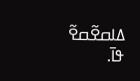ߡߊߛߐ߬ߛߐ߬ ߟߊ߫.